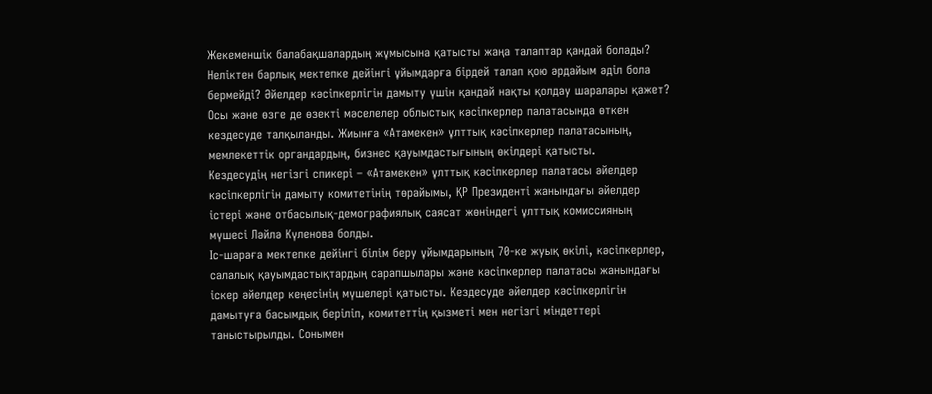Жекеменшік балабақшалардың жұмысына қатысты жаңа талаптар қандай болады? Неліктен барлық мектепке дейінгі ұйымдарға бірдей талап қою әрдайым әділ бола бермейді? Әйелдер кәсіпкерлігін дамыту үшін қандай нақты қолдау шаралары қажет? Осы және өзге де өзекті мәселелер облыстық кәсіпкерлер палатасында өткен кездесуде талқыланды. Жиынға «Атамекен» ұлттық кәсіпкерлер палатасының, мемлекеттік органдардың, бизнес қауымдастығының өкілдері қатысты.
Кездесудің негізгі спикері – «Атамекен» ұлттық кәсіпкерлер палатасы әйелдер кәсіпкерлігін дамыту комитетінің төрайымы, ҚР Президенті жанындағы әйелдер істері және отбасылық-демографиялық саясат жөніндегі ұлттық комиссияның мүшесі Ләйлә Күленова болды.
Іс-шараға мектепке дейінгі білім беру ұйымдарының 70-ке жуық өкілі, кәсіпкерлер, салалық қауымдастықтардың сарапшылары және кәсіпкерлер палатасы жанындағы іскер әйелдер кеңесінің мүшелері қатысты. Кездесуде әйелдер кәсіпкерлігін дамытуға басымдық беріліп, комитеттің қызметі мен негізгі міндеттері таныстырылды. Сонымен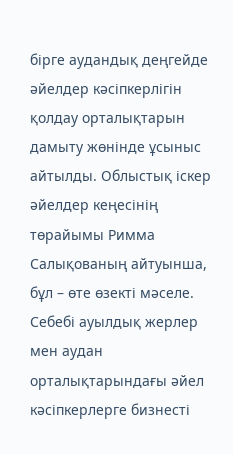бірге аудандық деңгейде әйелдер кәсіпкерлігін қолдау орталықтарын дамыту жөнінде ұсыныс айтылды. Облыстық іскер әйелдер кеңесінің төрайымы Римма Салықованың айтуынша, бұл – өте өзекті мәселе. Себебі ауылдық жерлер мен аудан орталықтарындағы әйел кәсіпкерлерге бизнесті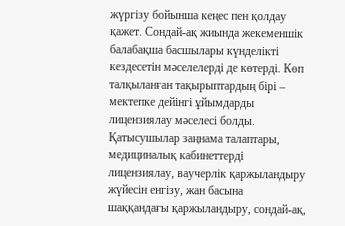жүргізу бойынша кеңес пен қолдау қажет. Сондай-ақ жиында жекеменшік балабақша басшылары күнделікті кездесетін мәселелерді де көтерді. Көп талқыланған тақырыптардың бірі – мектепке дейінгі ұйымдарды лицензиялау мәселесі болды. Қатысушылар заңнама талаптары, медициналық кабинеттерді лицензиялау, ваучерлік қаржыландыру жүйесін енгізу, жан басына шаққандағы қаржыландыру, сондай-ақ,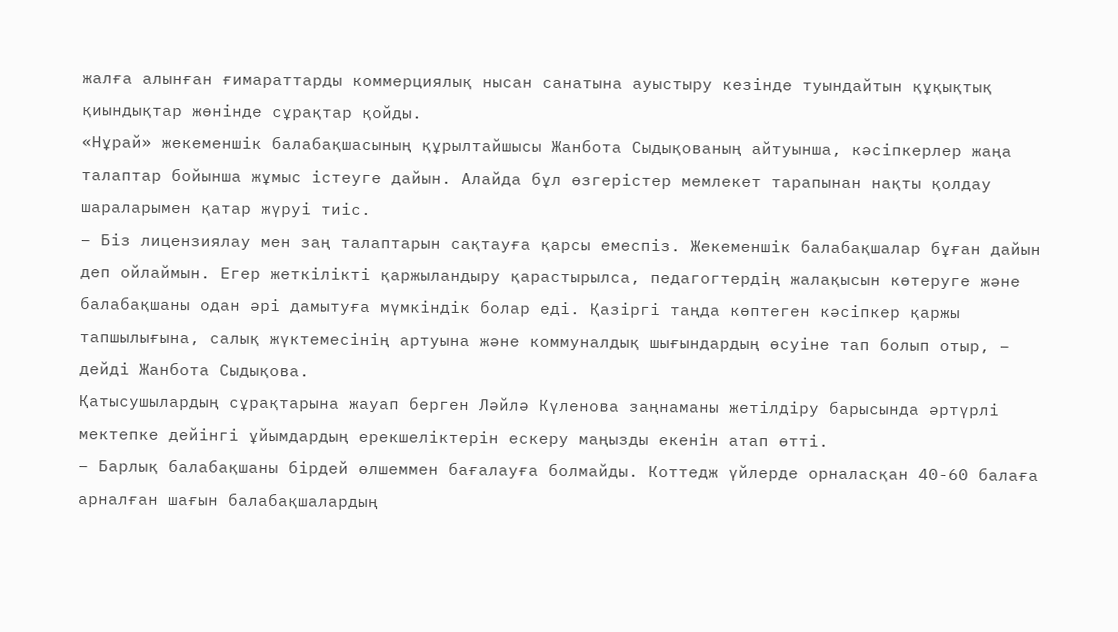жалға алынған ғимараттарды коммерциялық нысан санатына ауыстыру кезінде туындайтын құқықтық қиындықтар жөнінде сұрақтар қойды.
«Нұрай» жекеменшік балабақшасының құрылтайшысы Жанбота Сыдықованың айтуынша, кәсіпкерлер жаңа талаптар бойынша жұмыс істеуге дайын. Алайда бұл өзгерістер мемлекет тарапынан нақты қолдау шараларымен қатар жүруі тиіс.
– Біз лицензиялау мен заң талаптарын сақтауға қарсы емеспіз. Жекеменшік балабақшалар бұған дайын деп ойлаймын. Егер жеткілікті қаржыландыру қарастырылса, педагогтердің жалақысын көтеруге және балабақшаны одан әрі дамытуға мүмкіндік болар еді. Қазіргі таңда көптеген кәсіпкер қаржы тапшылығына, салық жүктемесінің артуына және коммуналдық шығындардың өсуіне тап болып отыр, – дейді Жанбота Сыдықова.
Қатысушылардың сұрақтарына жауап берген Ләйлә Күленова заңнаманы жетілдіру барысында әртүрлі мектепке дейінгі ұйымдардың ерекшеліктерін ескеру маңызды екенін атап өтті.
– Барлық балабақшаны бірдей өлшеммен бағалауға болмайды. Коттедж үйлерде орналасқан 40-60 балаға арналған шағын балабақшалардың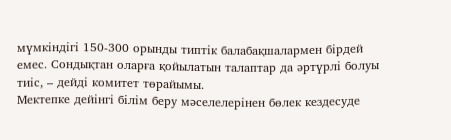мүмкіндігі 150-300 орынды типтік балабақшалармен бірдей емес. Сондықтан оларға қойылатын талаптар да әртүрлі болуы тиіс, – дейді комитет төрайымы.
Мектепке дейінгі білім беру мәселелерінен бөлек кездесуде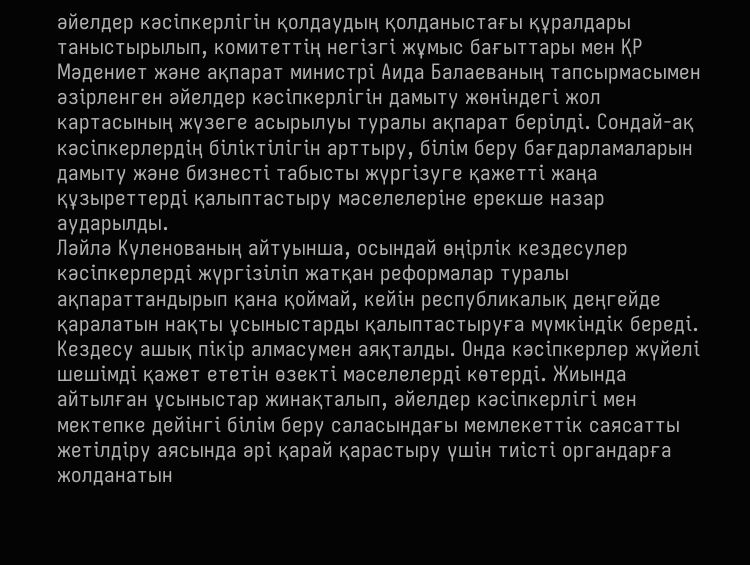әйелдер кәсіпкерлігін қолдаудың қолданыстағы құралдары таныстырылып, комитеттің негізгі жұмыс бағыттары мен ҚР Мәдениет және ақпарат министрі Аида Балаеваның тапсырмасымен әзірленген әйелдер кәсіпкерлігін дамыту жөніндегі жол картасының жүзеге асырылуы туралы ақпарат берілді. Сондай-ақ кәсіпкерлердің біліктілігін арттыру, білім беру бағдарламаларын дамыту және бизнесті табысты жүргізуге қажетті жаңа құзыреттерді қалыптастыру мәселелеріне ерекше назар аударылды.
Ләйлә Күленованың айтуынша, осындай өңірлік кездесулер кәсіпкерлерді жүргізіліп жатқан реформалар туралы ақпараттандырып қана қоймай, кейін республикалық деңгейде қаралатын нақты ұсыныстарды қалыптастыруға мүмкіндік береді.
Кездесу ашық пікір алмасумен аяқталды. Онда кәсіпкерлер жүйелі шешімді қажет ететін өзекті мәселелерді көтерді. Жиында айтылған ұсыныстар жинақталып, әйелдер кәсіпкерлігі мен мектепке дейінгі білім беру саласындағы мемлекеттік саясатты жетілдіру аясында әрі қарай қарастыру үшін тиісті органдарға жолданатын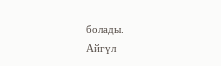болады.
Айгүл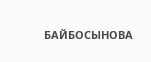БАЙБОСЫНОВА